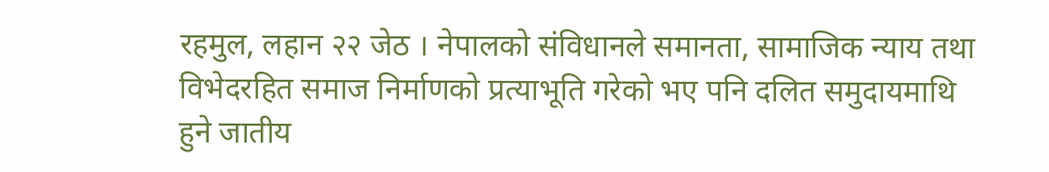रहमुल, लहान २२ जेठ । नेपालको संविधानले समानता, सामाजिक न्याय तथा विभेदरहित समाज निर्माणको प्रत्याभूति गरेको भए पनि दलित समुदायमाथि हुने जातीय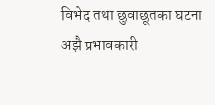विभेद तथा छुवाछूतका घटना अझै प्रभावकारी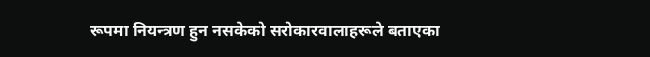रूपमा नियन्त्रण हुन नसकेको सरोकारवालाहरूले बताएका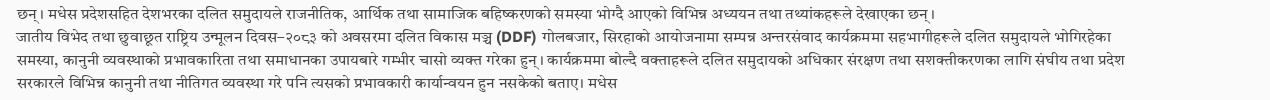छन्। मधेस प्रदेशसहित देशभरका दलित समुदायले राजनीतिक, आर्थिक तथा सामाजिक बहिष्करणको समस्या भोग्दै आएको विभिन्न अध्ययन तथा तथ्यांकहरूले देखाएका छन्।
जातीय विभेद तथा छुवाछूत राष्ट्रिय उन्मूलन दिवस–२०८३ को अवसरमा दलित विकास मञ्च (DDF) गोलबजार, सिरहाको आयोजनामा सम्पन्न अन्तरसंवाद कार्यक्रममा सहभागीहरूले दलित समुदायले भोगिरहेका समस्या, कानुनी व्यवस्थाको प्रभावकारिता तथा समाधानका उपायबारे गम्भीर चासो व्यक्त गरेका हुन्। कार्यक्रममा बोल्दै वक्ताहरूले दलित समुदायको अधिकार संरक्षण तथा सशक्तीकरणका लागि संघीय तथा प्रदेश सरकारले विभिन्न कानुनी तथा नीतिगत व्यवस्था गरे पनि त्यसको प्रभावकारी कार्यान्वयन हुन नसकेको बताए। मधेस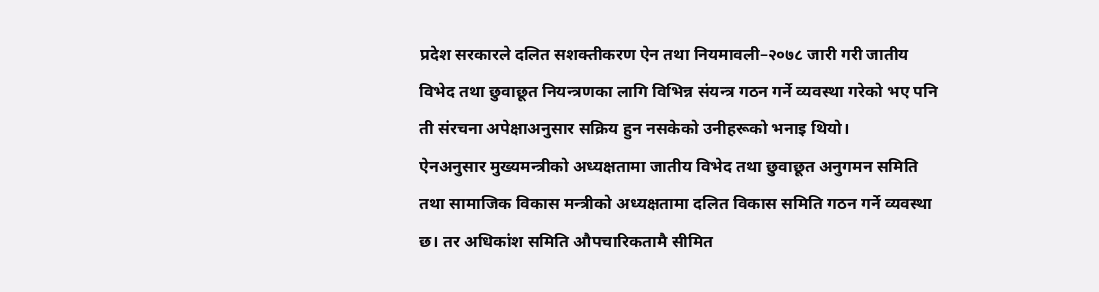प्रदेश सरकारले दलित सशक्तीकरण ऐन तथा नियमावली–२०७८ जारी गरी जातीय विभेद तथा छुवाछूत नियन्त्रणका लागि विभिन्न संयन्त्र गठन गर्ने व्यवस्था गरेको भए पनि ती संरचना अपेक्षाअनुसार सक्रिय हुन नसकेको उनीहरूको भनाइ थियो।
ऐनअनुसार मुख्यमन्त्रीको अध्यक्षतामा जातीय विभेद तथा छुवाछूत अनुगमन समिति तथा सामाजिक विकास मन्त्रीको अध्यक्षतामा दलित विकास समिति गठन गर्ने व्यवस्था छ। तर अधिकांश समिति औपचारिकतामै सीमित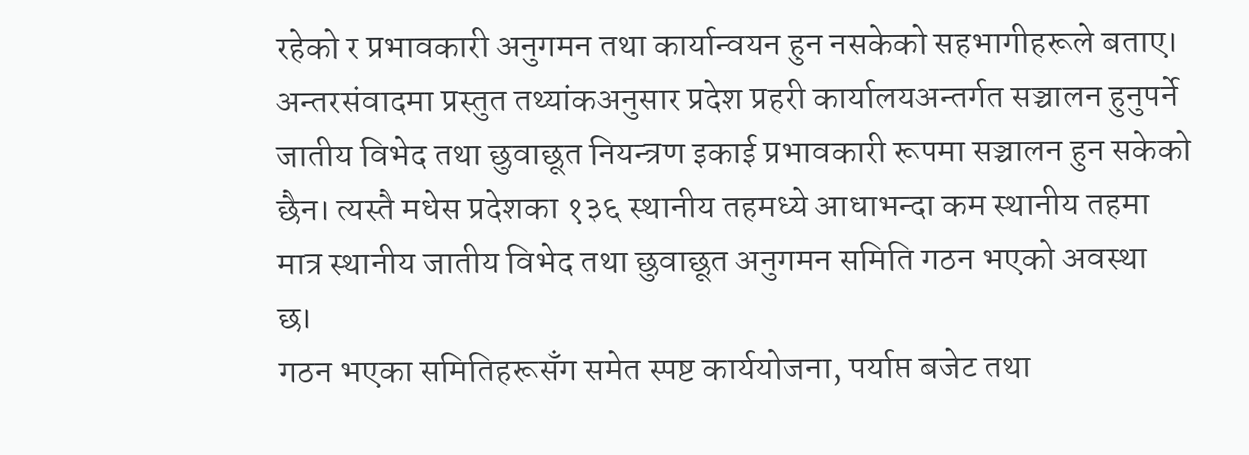रहेको र प्रभावकारी अनुगमन तथा कार्यान्वयन हुन नसकेको सहभागीहरूले बताए। अन्तरसंवादमा प्रस्तुत तथ्यांकअनुसार प्रदेश प्रहरी कार्यालयअन्तर्गत सञ्चालन हुनुपर्ने जातीय विभेद तथा छुवाछूत नियन्त्रण इकाई प्रभावकारी रूपमा सञ्चालन हुन सकेको छैन। त्यस्तै मधेस प्रदेशका १३६ स्थानीय तहमध्ये आधाभन्दा कम स्थानीय तहमा मात्र स्थानीय जातीय विभेद तथा छुवाछूत अनुगमन समिति गठन भएको अवस्था छ।
गठन भएका समितिहरूसँग समेत स्पष्ट कार्ययोजना, पर्याप्त बजेट तथा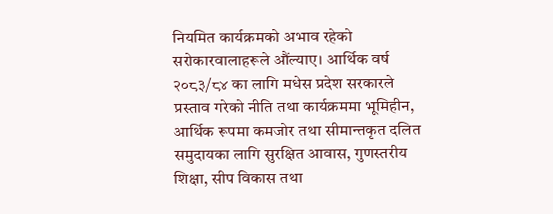नियमित कार्यक्रमको अभाव रहेको सरोकारवालाहरूले औंल्याए। आर्थिक वर्ष २०८३/८४ का लागि मधेस प्रदेश सरकारले प्रस्ताव गरेको नीति तथा कार्यक्रममा भूमिहीन, आर्थिक रूपमा कमजोर तथा सीमान्तकृत दलित समुदायका लागि सुरक्षित आवास, गुणस्तरीय शिक्षा, सीप विकास तथा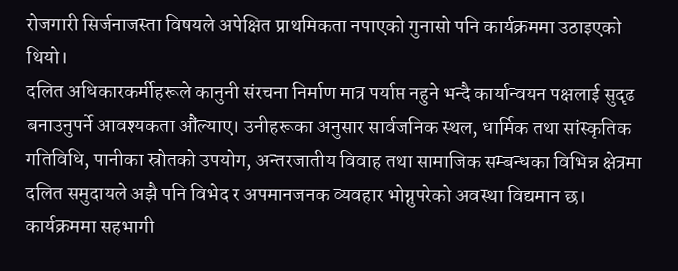रोजगारी सिर्जनाजस्ता विषयले अपेक्षित प्राथमिकता नपाएको गुनासो पनि कार्यक्रममा उठाइएको थियो।
दलित अधिकारकर्मीहरूले कानुनी संरचना निर्माण मात्र पर्याप्त नहुने भन्दै कार्यान्वयन पक्षलाई सुदृढ बनाउनुपर्ने आवश्यकता औंल्याए। उनीहरूका अनुसार सार्वजनिक स्थल, धार्मिक तथा सांस्कृतिक गतिविधि, पानीका स्रोतको उपयोग, अन्तरजातीय विवाह तथा सामाजिक सम्बन्धका विभिन्न क्षेत्रमा दलित समुदायले अझै पनि विभेद र अपमानजनक व्यवहार भोग्नुपरेको अवस्था विद्यमान छ।
कार्यक्रममा सहभागी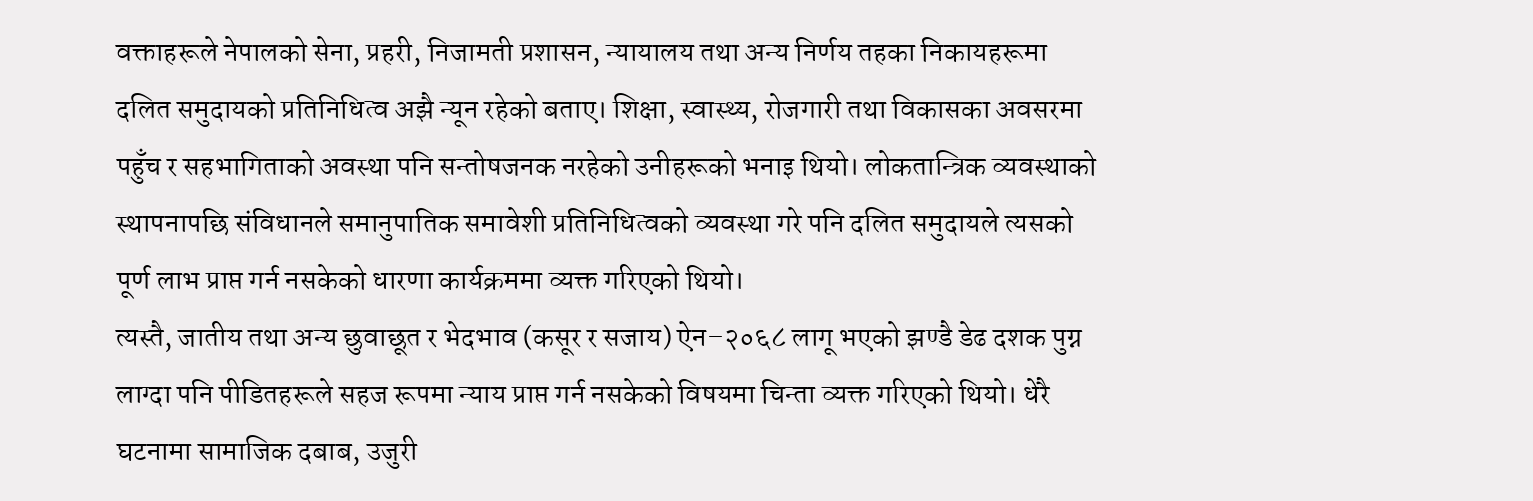वक्ताहरूले नेपालको सेना, प्रहरी, निजामती प्रशासन, न्यायालय तथा अन्य निर्णय तहका निकायहरूमा दलित समुदायको प्रतिनिधित्व अझै न्यून रहेको बताए। शिक्षा, स्वास्थ्य, रोजगारी तथा विकासका अवसरमा पहुँच र सहभागिताको अवस्था पनि सन्तोषजनक नरहेको उनीहरूको भनाइ थियो। लोकतान्त्रिक व्यवस्थाको स्थापनापछि संविधानले समानुपातिक समावेशी प्रतिनिधित्वको व्यवस्था गरे पनि दलित समुदायले त्यसको पूर्ण लाभ प्राप्त गर्न नसकेको धारणा कार्यक्रममा व्यक्त गरिएको थियो।
त्यस्तै, जातीय तथा अन्य छुवाछूत र भेदभाव (कसूर र सजाय) ऐन–२०६८ लागू भएको झण्डै डेढ दशक पुग्न लाग्दा पनि पीडितहरूले सहज रूपमा न्याय प्राप्त गर्न नसकेको विषयमा चिन्ता व्यक्त गरिएको थियो। धेरै घटनामा सामाजिक दबाब, उजुरी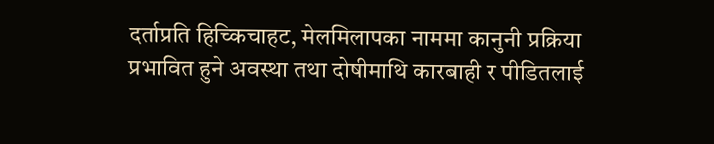दर्ताप्रति हिच्किचाहट, मेलमिलापका नाममा कानुनी प्रक्रिया प्रभावित हुने अवस्था तथा दोषीमाथि कारबाही र पीडितलाई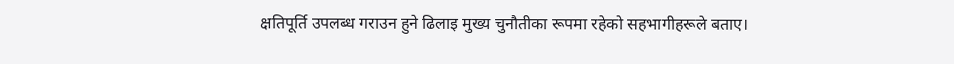क्षतिपूर्ति उपलब्ध गराउन हुने ढिलाइ मुख्य चुनौतीका रूपमा रहेको सहभागीहरूले बताए।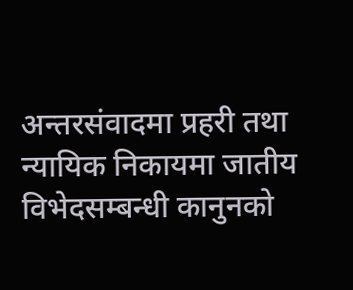अन्तरसंवादमा प्रहरी तथा न्यायिक निकायमा जातीय विभेदसम्बन्धी कानुनको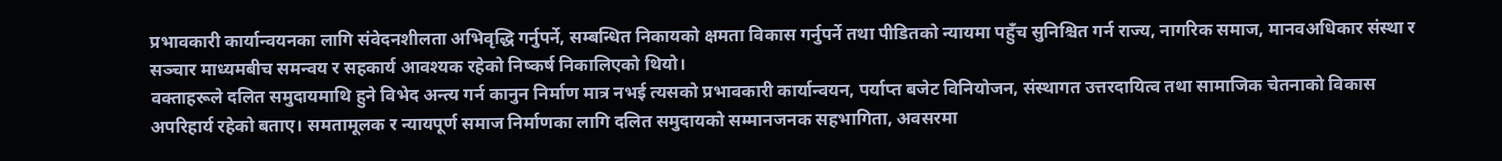प्रभावकारी कार्यान्वयनका लागि संवेदनशीलता अभिवृद्धि गर्नुपर्ने, सम्बन्धित निकायको क्षमता विकास गर्नुपर्ने तथा पीडितको न्यायमा पहुँच सुनिश्चित गर्न राज्य, नागरिक समाज, मानवअधिकार संस्था र सञ्चार माध्यमबीच समन्वय र सहकार्य आवश्यक रहेको निष्कर्ष निकालिएको थियो।
वक्ताहरूले दलित समुदायमाथि हुने विभेद अन्त्य गर्न कानुन निर्माण मात्र नभई त्यसको प्रभावकारी कार्यान्वयन, पर्याप्त बजेट विनियोजन, संस्थागत उत्तरदायित्व तथा सामाजिक चेतनाको विकास अपरिहार्य रहेको बताए। समतामूलक र न्यायपूर्ण समाज निर्माणका लागि दलित समुदायको सम्मानजनक सहभागिता, अवसरमा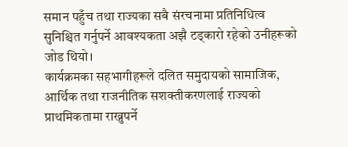समान पहुँच तथा राज्यका सबै संरचनामा प्रतिनिधित्व सुनिश्चित गर्नुपर्ने आवश्यकता अझै टड्कारो रहेको उनीहरूको जोड थियो।
कार्यक्रमका सहभागीहरूले दलित समुदायको सामाजिक, आर्थिक तथा राजनीतिक सशक्तीकरणलाई राज्यको प्राथमिकतामा राख्नुपर्ने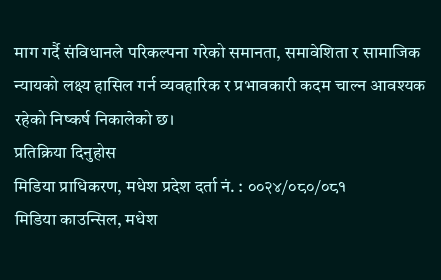माग गर्दै संविधानले परिकल्पना गरेको समानता, समावेशिता र सामाजिक न्यायको लक्ष्य हासिल गर्न व्यवहारिक र प्रभावकारी कदम चाल्न आवश्यक रहेको निष्कर्ष निकालेको छ।
प्रतिक्रिया दिनुहोस
मिडिया प्राधिकरण, मधेश प्रदेश दर्ता नं. : ००२४/०८०/०८१
मिडिया काउन्सिल, मधेश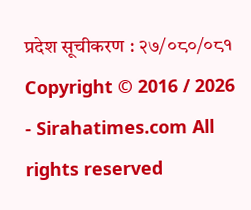प्रदेश सूचीकरण : २७/०८०/०८१
Copyright © 2016 / 2026 - Sirahatimes.com All rights reserved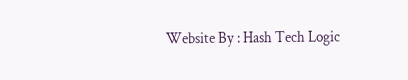Website By : Hash Tech Logic